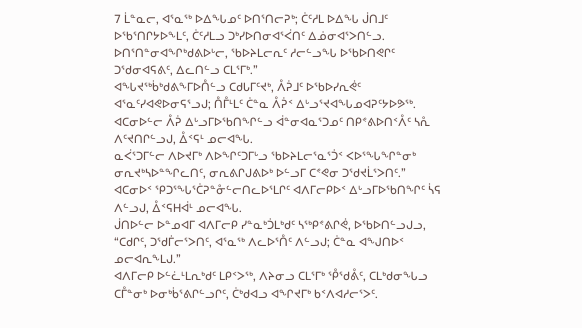7 ᒫᓐᓇᓕ, ᐊᕐᓇᖅ ᐅᐃᖓᓄᑦ ᐅᑎᕐᑎᓕᕈᒃ; ᑖᑦᓱᒪ ᐅᐃᖓ ᒎᑎᒧᑦ ᐅᖃᕐᑎᒋᔭᐅᖕᒪᑦ, ᑖᑦᓱᒪᓗ ᑐᒃᓯᐅᑎᓂᐊᕐᐹᑎᑦ ᐃᓅᓂᐊᕐᐳᑎᓪᓗ. ᐅᑎᕐᑎᓐᓂᐊᖏᒃᑯᕕᐅᒡᓕ, ᖃᐅᔨᒪᓕᕆᑦ ᓱᓕᓪᓗᖓ ᐅᖃᐅᑎᕙᒋᑦ ᑐᖁᓂᐊᕋᕕᑦ, ᐃᓚᑎᓪᓗ ᑕᒪᕐᒥᒃ.”
ᐊᖓᔪᖅᑳᒃᑯᕕᖕᒥᐅᑍᓪᓗ ᑕᑯᒐᒥᑦᔪᒃ, ᐰᕉᒧᑦ ᐅᖃᐅᓯᕆᕚᑦ ᐊᕐᓇᑦᓯᐊᕙᐅᓂᕋᕐᓗᒍ; ᑍᒤᒻᒪᑦ ᑖᓐᓇ ᐰᕉᑉ ᐃᒡᓗᕐᔪᐊᖓᓄᐊᕈᑦᔭᐅᕗᖅ.
ᐊᑕᓂᐅᓪᓕ ᐰᕉ ᐃᒡᓗᒥᐅᖃᑎᖏᓪᓗ ᐋᓐᓂᐊᓇᕐᑐᓄᑦ ᑎᑭᕝᕕᐅᑎᑉᐰᑦ ᓴᕅ ᐱᑦᔪᑎᒋᓪᓗᒍ, ᐂᑉᕋᒻ ᓄᓕᐊᖓ.
ᓇᐹᕐᑐᒥᓪᓕ ᐱᐅᔪᒥᒃ ᐱᐅᖏᑦᑐᒥᒡᓗ ᖃᐅᔨᒪᓕᕐᓇᕐᑑᑉ ᐸᐅᕐᖓᖏᓐᓂᒃ ᓂᕆᔪᒃᓴᐅᓐᖏᓚᑎᑦ, ᓂᕆᕕᒋᒍᕕᐅᒃ ᐅᓪᓗᒥ ᑕᕝᕙᓂ ᑐᖁᔪᒫᕐᐳᑎᑦ.”
ᐊᑕᓂᐅᑉ ᕿᑐᕐᖓᕐᑖᕈᓐᓁᓪᓕᑎᓚᐅᕐᒪᒋᑦ ᐊᐱᒥᓕᑭᐅᑉ ᐃᒡᓗᒥᐅᖃᑎᖏᑦ ᓵᕋ ᐱᓪᓗᒍ, ᐂᑉᕋᕼᐋᒻ ᓄᓕᐊᖓ.
ᒎᑎᐅᓪᓕ ᐅᓐᓄᐊᒥ ᐊᐱᒥᓕᑭ ᓯᓐᓇᒃᑑᒪᒃᑯᑦ ᓴᖅᑭᕝᕕᒋᕚ, ᐅᖃᐅᑎᓪᓗᒍᓗ, “ᑕᑯᒋᑦ, ᑐᖁᒦᓕᕐᐳᑎᑦ, ᐊᕐᓇᖅ ᐱᓚᐅᕐᑍᑦ ᐱᓪᓗᒍ; ᑖᓐᓇ ᐊᖑᑎᐅᑉ ᓄᓕᐊᕆᖕᒪᒍ.”
ᐊᐱᒥᓕᑭ ᐅᓪᓛᒻᒪᕆᒃᑯᑦ ᒪᑭᑉᐳᖅ, ᐱᔨᓂᓗ ᑕᒪᕐᒥᒃ ᕾᖁᕔᑦ, ᑕᒪᒃᑯᓂᖓᓗ ᑕᒤᓐᓂᒃ ᐅᓂᒃᑳᕐᕕᒋᓪᓗᒋᑦ, ᑖᒃᑯᐊᓗ ᐊᖏᔪᒥᒃ ᑲᑉᐱᐊᓱᓕᕐᐳᑦ.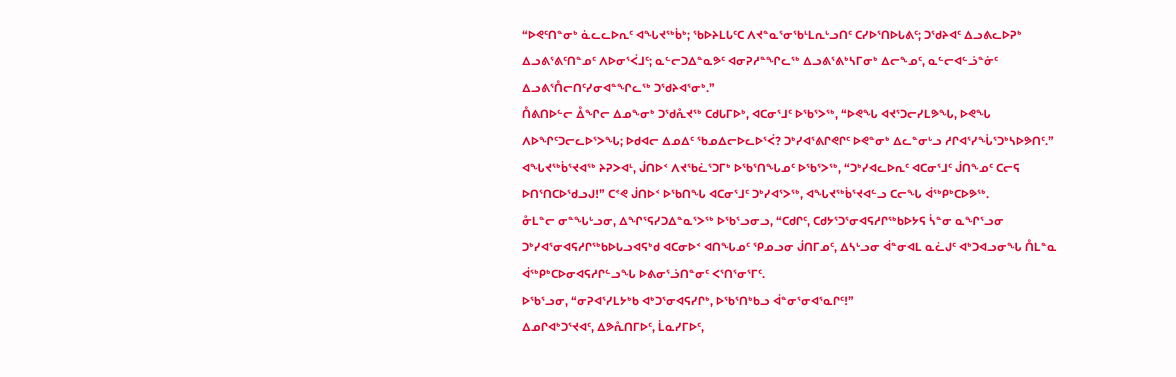“ᐅᕙᑦᑎᓐᓂᒃ ᓈᓚᓚᐅᕆᑦ ᐊᖓᔪᖅᑳᒃ; ᖃᐅᔨᒪᒐᑦᑕ ᐱᔪᓐᓇᕐᓂᖃᒻᒪᕆᒡᓗᑎᑦ ᑕᓯᐅᕐᑎᐅᒐᕕᑦ; ᑐᖁᔨᐊᑦ ᐃᓗᕕᓚᐅᕈᒃ ᐃᓗᕕᕐᕕᑦᑎᓐᓄᑦ ᐱᐅᓂᕐᐹᒧᑦ; ᓇᓪᓕᑐᐃᓐᓇᕗᑦ ᐊᓂᕈᓱᓐᖏᓚᖅ ᐃᓗᕕᕐᕕᒃᓴᒥᓂᒃ ᐃᓕᖕᓄᑦ, ᓇᓪᓕᐊᓪᓘᓐᓃᑦ ᐃᓗᕕᕐᑍᓕᑎᑦᓯᓂᐊᓐᖏᓚᖅ ᑐᖁᔨᐊᕐᓂᒃ.”
ᑍᕕᑎᐅᓪᓕ ᐂᖏᓕ ᐃᓄᖕᓂᒃ ᑐᖁᕅᔪᖅ ᑕᑯᒐᒥᐅᒃ, ᐊᑕᓂᕐᒧᑦ ᐅᖃᕐᐳᖅ, “ᐅᕙᖓ ᐊᔪᕐᑐᓕᓯᒪᕗᖓ, ᐅᕙᖓ ᐱᐅᖏᑦᑐᓕᓚᐅᕐᐳᖓ; ᐅᑯᐊᓕ ᐃᓄᐃᑦ ᖃᓄᐃᓕᐅᓚᐅᕐᐹ? ᑐᒃᓯᐊᕐᕕᒋᕙᒋᑦ ᐅᕙᓐᓂᒃ ᐃᓚᓐᓂᒡᓗ ᓱᒋᐊᕐᓯᖔᕐᑐᒃᓴᐅᕗᑎᑦ.”
ᐊᖓᔪᖅᑳᕐᔪᐊᖅ ᔨᕈᐳᐊᒻ, ᒎᑎᐅᑉ ᐱᔪᖃᓛᕐᑐᒥᒃ ᐅᖃᕐᑎᖓᓄᑦ ᐅᖃᕐᐳᖅ, “ᑐᒃᓯᐊᓚᐅᕆᑦ ᐊᑕᓂᕐᒧᑦ ᒎᑎᖕᓄᑦ ᑕᓕᕋ ᐅᑎᕐᑎᑕᐅᖁᓗᒍ!” ᑕᕝᕙ ᒎᑎᐅᑉ ᐅᖃᑎᖓ ᐊᑕᓂᕐᒧᑦ ᑐᒃᓯᐊᕐᐳᖅ, ᐊᖓᔪᖅᑳᕐᔪᐊᓪᓗ ᑕᓕᖓ ᐋᖅᑭᒃᑕᐅᕗᖅ.
ᓁᒪᓐᓕ ᓂᓐᖓᒡᓗᓂ, ᐃᖏᕐᕋᓯᑐᐃᓐᓇᕐᐳᖅ ᐅᖃᕐᓗᓂᓗ, “ᑕᑯᒋᑦ, ᑕᑯᔭᕐᑐᕐᓂᐊᕋᓱᒋᖅᑲᐅᔭᕋ ᓵᓐᓂ ᓇᖏᕐᓗᓂ ᑐᒃᓯᐊᕐᓂᐊᕋᓱᒋᖅᑲᐅᒐᓗᐊᕋᒃᑯ ᐊᑕᓂᐅᑉ ᐊᑎᖓᓄᑦ ᕿᓄᓗᓂ ᒎᑎᒥᓄᑦ, ᐃᓴᒡᓗᓂ ᐋᓐᓂᐊᒪ ᓇᓛᒍᑦ ᐊᒃᑐᐊᓗᓂᖓ ᑍᒪᓐᓇ ᐋᖅᑭᒃᑕᐅᓂᐊᕋᓱᒋᓪᓗᖓ ᐅᕕᓂᕐᓘᑎᓐᓂᑦ ᐸᕐᑎᕐᓂᕐᒥᑦ.
ᐅᖃᕐᓗᓂ, “ᓂᕈᐊᕐᓯᒪᔭᒃᑲ ᐊᒃᑐᕐᓂᐊᕋᓯᒋᒃ, ᐅᖃᕐᑎᒃᑲᓗ ᐋᓐᓂᕐᓂᐊᕐᓇᒋᑦ!”
ᐃᓄᒋᐊᒃᑐᕐᔪᐊᑦ, ᐃᕗᕅᑎᒥᐅᑦ, ᒫᓇᓯᒥᐅᑦ,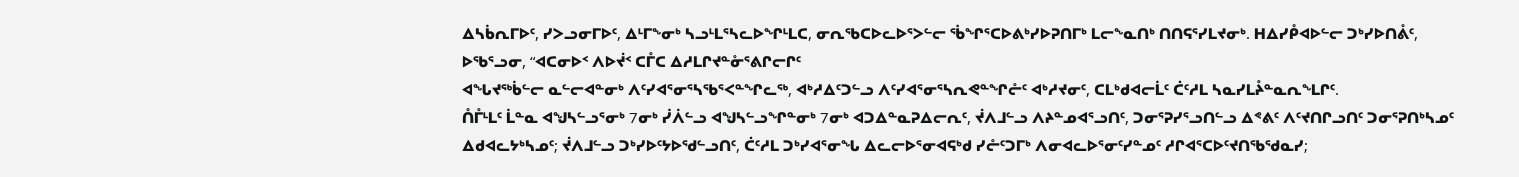ᐃᓴᑳᕆᒥᐅᑦ, ᓯᐳᓗᓂᒥᐅᑦ, ᐃᒻᒥᖕᓂᒃ ᓴᓗᒻᒪᕐᓴᓚᐅᖏᒻᒪᑕ, ᓂᕆᖃᑕᐅᓚᐅᕐᐳᓪᓕ ᖄᖏᕐᑕᐅᕕᒃᓯᐅᕈᑎᒥᒃ ᒪᓕᖕᓇᑎᒃ ᑎᑎᕋᕐᓯᒪᔪᓂᒃ. ᕼᐃᓯᑬᐊᐅᓪᓕ ᑐᒃᓯᐅᑎᕔᑦ, ᐅᖃᕐᓗᓂ, “ᐊᑕᓂᐅᑉ ᐱᐅᔫᑉ ᑕᒤᑕ ᐃᓱᒪᒋᔪᓐᓁᕐᕕᒋᓕᒋᑦ
ᐊᖓᔪᖅᑳᓪᓕ ᓇᓪᓕᐊᓐᓂᒃ ᐱᑦᓯᐊᕐᓂᕐᓴᖃᕐᐸᓐᖏᓚᖅ, ᐊᒃᓱᐃᑦᑐᓪᓗ ᐱᑦᓯᐊᕐᓂᕐᓴᕆᕙᓐᖏᓔᑦ ᐊᒃᓱᔪᓂᑦ, ᑕᒪᒃᑯᐊᓕᒫᑦ ᑖᑦᓱᒪ ᓴᓇᓯᒪᔧᓐᓇᕆᖕᒪᒋᑦ.
ᑍᒤᒻᒪᑦ ᒫᓐᓇ ᐊᖑᓴᓪᓗᕐᓂᒃ 7ᓂᒃ ᓰᐲᓪᓗ ᐊᖑᓴᓪᓗᖏᓐᓂᒃ 7ᓂᒃ ᐊᑐᐃᓐᓇᕈᐃᓕᕆᑦ, ᔫᐱᒧᓪᓗ ᐱᔨᓐᓄᐊᕐᓗᑎᑦ, ᑐᓂᕐᕈᓯᕐᓗᑎᓪᓗ ᐃᕝᕕᑦ ᐱᑦᔪᑎᒋᓗᑎᑦ ᑐᓂᕐᕈᑎᒃᓴᓄᑦ ᐃᑯᐊᓚᔭᒃᓴᓄᑦ; ᔫᐱᒧᓪᓗ ᑐᒃᓯᐅᑦᔭᐅᖁᓪᓗᑎᑦ, ᑖᑦᓱᒪ ᑐᒃᓯᐊᕐᓂᖓ ᐃᓚᓕᐅᕐᓂᐊᕋᒃᑯ ᓯᓔᑦᑐᒥᒃ ᐱᓂᐊᓚᐅᕐᓂᑦᓯᓐᓄᑦ ᓱᒋᐊᕐᑕᐅᑦᔪᑎᖃᖁᓇᓯ;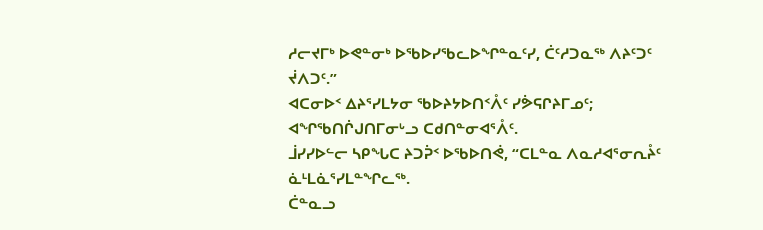ᓱᓕᔪᒥᒃ ᐅᕙᓐᓂᒃ ᐅᖃᐅᓯᖃᓚᐅᖏᓐᓇᑦᓯ, ᑖᑦᓱᑐᓇᖅ ᐱᔨᑦᑐᑦ ᔫᐱᑐᑦ.”
ᐊᑕᓂᐅᑉ ᐃᔨᕐᓯᒪᔭᓂ ᖃᐅᔨᔭᐅᑎᑉᐰᑦ ᓯᕘᕋᒋᔨᒥᓄᑦ; ᐊᖏᖃᑎᒌᒍᑎᒥᓂᒡᓗ ᑕᑯᑎᓐᓂᐊᕐᐰᑦ.
ᒨᓯᓯᐅᓪᓕ ᓴᑭᖓᑕ ᔨᑐᕉᑉ ᐅᖃᐅᑎᕚ, “ᑕᒪᓐᓇ ᐱᓇᓱᐊᕐᓂᕆᔧᑦ ᓈᒻᒪᓈᕐᓯᒪᓐᖏᓚᖅ.
ᑖᓐᓇᓗ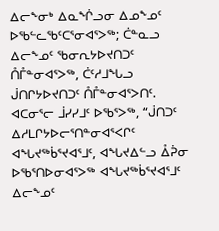ᐃᓕᖕᓂᒃ ᐃᓇᖐᓗᓂ ᐃᓄᖕᓄᑦ ᐅᖃᓪᓚᖃᑦᑕᕐᓂᐊᕐᐳᖅ; ᑖᓐᓇᓗ ᐃᓕᖕᓄᑦ ᖃᓂᕆᔭᐅᔪᑎᑐᑦ ᑍᒤᓐᓂᐊᕐᐳᖅ, ᑖᑦᓱᒧᖓᓗ ᒎᑎᒋᔭᐅᔪᑎᑐᑦ ᑍᒤᓐᓂᐊᕐᐳᑎᑦ.
ᐊᑕᓂᕐᓕ ᒨᓯᓯᒧᑦ ᐅᖃᕐᐳᖅ, “ᒎᑎᑐᑦ ᐃᓱᒪᒋᔭᐅᓕᕐᑎᓐᓂᐊᕐᐸᒋᑦ ᐊᖓᔪᖅᑳᕐᔪᐊᕐᒧᑦ, ᐊᖓᔪᐃᓪᓗ ᐂᕉᓂ ᐅᖃᕐᑎᐅᓂᐊᕐᐳᖅ ᐊᖓᔪᖅᑳᕐᔪᐊᕐᒧᑦ ᐃᓕᖕᓄᑦ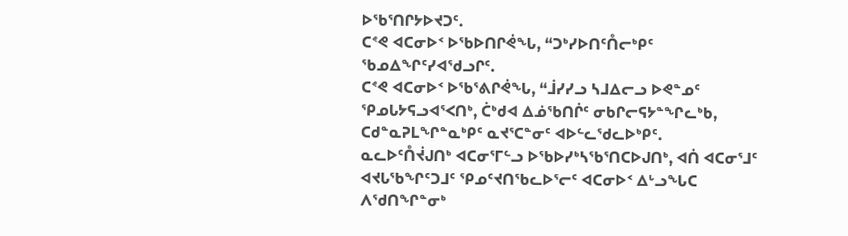ᐅᖃᕐᑎᒋᔭᐅᔪᑐᑦ.
ᑕᕝᕙ ᐊᑕᓂᐅᑉ ᐅᖃᐅᑎᒋᕚᖓ, “ᑐᒃᓯᐅᑎᑦᑍᓕᒃᑭᑦ ᖃᓄᐃᖏᑦᓯᐊᖁᓗᒋᑦ.
ᑕᕝᕙ ᐊᑕᓂᐅᑉ ᐅᖃᕐᕕᒋᕚᖓ, “ᒨᓯᓯᓗ ᓴᒧᐃᓕᓗ ᐅᕙᓐᓄᑦ ᕿᓄᒐᔭᕋᓗᐊᕐᐸᑎᒃ, ᑖᒃᑯᐊ ᐃᓅᖃᑎᒌᑦ ᓂᑲᒋᓕᕋᔭᓐᖏᓚᒃᑲ, ᑕᑯᓐᓇᕈᒪᖏᓐᓇᒃᑭᑦ ᓇᔪᕐᑕᓐᓂᑦ ᐊᐅᓪᓚᖁᓚᐅᒃᑭᑦ.
ᓇᓚᐅᑦᑍᔫᒍᑎᒃ ᐊᑕᓂᕐᒥᓪᓗ ᐅᖃᐅᓯᒃᓴᖃᕐᑎᑕᐅᒍᑎᒃ, ᐊᑏ ᐊᑕᓂᕐᒧᑦ ᐊᔪᒐᖃᖏᑦᑐᒧᑦ ᕿᓄᑦᔪᑎᖃᓚᐅᕐᓕᑦ ᐊᑕᓂᐅᑉ ᐃᒡᓗᖓᑕ ᐱᖁᑎᖏᓐᓂᒃ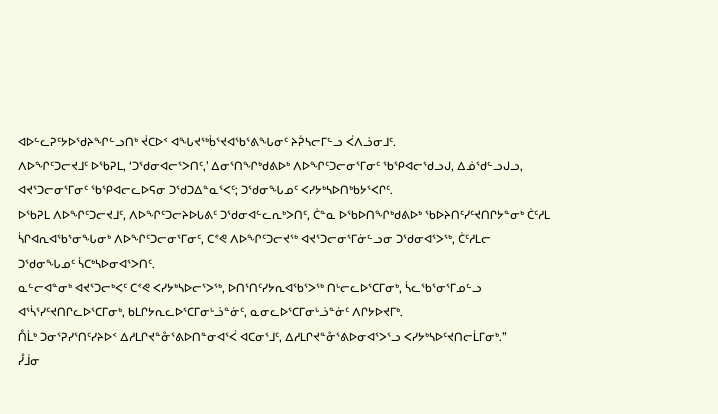ᐊᐅᓪᓚᕈᑦᔭᐅᖁᔨᖏᓪᓗᑎᒃ ᔫᑕᐅᑉ ᐊᖓᔪᖅᑳᕐᔪᐊᖃᕐᕕᖓᓂᑦ ᔨᕉᓴᓕᒥᓪᓗ ᐹᐱᓘᓂᒧᑦ.
ᐱᐅᖏᑦᑐᓕᔪᒧᑦ ᐅᖃᕈᒪ, ‘ᑐᖁᓂᐊᓕᕐᐳᑎᑦ,’ ᐃᓂᕐᑎᖏᒃᑯᕕᐅᒃ ᐱᐅᖏᑦᑐᓕᓂᕐᒥᓂᑦ ᖃᕿᐊᓕᖁᓗᒍ, ᐃᓅᖁᓪᓗᒍᓗ, ᐊᔪᕐᑐᓕᓂᕐᒥᓂᑦ ᖃᕿᐊᓕᓚᐅᕋᓂ ᑐᖁᑐᐃᓐᓇᕐᐸᑦ; ᑐᖁᓂᖓᓄᑦ ᐸᓯᔭᒃᓴᐅᑎᒃᑲᔭᕐᐸᒋᑦ.
ᐅᖃᕈᒪ ᐱᐅᖏᑦᑐᓕᔪᒧᑦ, ᐱᐅᖏᑦᑐᓕᔨᐅᒐᕕᑦ ᑐᖁᓂᐊᓪᓚᕆᒃᐳᑎᑦ, ᑖᓐᓇ ᐅᖃᐅᑎᖏᒃᑯᕕᐅᒃ ᖃᐅᔨᑎᑦᓯᑦᔪᑎᒋᔭᓐᓂᒃ ᑖᑦᓱᒪ ᓵᒋᐊᕆᐊᖃᕐᓂᖓᓂᒃ ᐱᐅᖏᑦᑐᓕᓂᕐᒥᓂᑦ, ᑕᕝᕙ ᐱᐅᖏᑦᑐᓕᔪᖅ ᐊᔪᕐᑐᓕᓂᕐᒥᓃᓪᓗᓂ ᑐᖁᓂᐊᕐᐳᖅ, ᑖᑦᓱᒪᓕ ᑐᖁᓂᖓᓄᑦ ᓵᑕᒃᓴᐅᓂᐊᕐᐳᑎᑦ.
ᓇᓪᓕᐊᓐᓂᒃ ᐊᔪᕐᑐᓕᒃᐸᑦ ᑕᕝᕙ ᐸᓯᔭᒃᓴᐅᓕᕐᐳᖅ, ᐅᑎᕐᑎᑦᓯᔭᕆᐊᖃᕐᐳᖅ ᑎᒡᓕᓚᐅᕐᑕᒥᓂᒃ, ᓵᓚᖃᕐᓂᕐᒥᓄᓪᓗ ᐊᕐᓵᕐᓯᑦᔪᑎᒋᓚᐅᕐᑕᒥᓂᒃ, ᑲᒪᒋᔭᕆᓚᐅᕐᑕᒥᓂᒡᓘᓐᓃᑦ, ᓇᓂᓚᐅᕐᑕᒥᓂᒡᓘᓐᓃᑦ ᐱᒋᔭᐅᔪᒥᒃ.
ᑍᒫᒃ ᑐᓂᕐᕈᓯᕐᑎᑦᓯᔨᐅᑉ ᐃᓱᒪᒋᔪᓐᓁᕐᕕᐅᑎᓐᓂᐊᕐᐹ ᐊᑕᓂᕐᒧᑦ, ᐃᓱᒪᒋᔪᓐᓁᕐᕕᐅᓂᐊᕐᐳᕐᓗ ᐸᓯᔭᒃᓴᐅᑦᔪᑎᓕᒫᒥᓂᒃ.”
ᓮᒨᓂ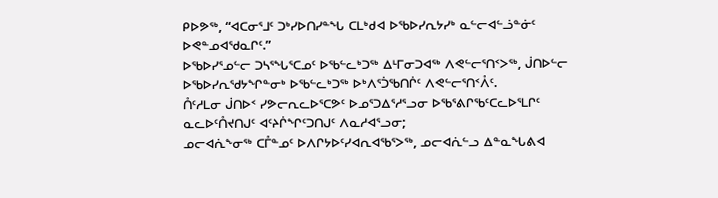ᑭᐅᕗᖅ, “ᐊᑕᓂᕐᒧᑦ ᑐᒃᓯᐅᑎᓯᓐᖓ ᑕᒪᒃᑯᐊ ᐅᖃᐅᓯᕆᔭᓯᒃ ᓇᓪᓕᐊᓪᓘᓐᓃᑦ ᐅᕙᓐᓄᐊᖁᓇᒋᑦ.”
ᐅᖃᐅᓯᕐᓄᓪᓕ ᑐᓴᕐᖓᕐᑕᓄᑦ ᐅᖃᓪᓚᒃᑐᖅ ᐃᒻᒥᓂᑐᐊᖅ ᐱᕙᓪᓕᕐᑎᑉᐳᖅ, ᒎᑎᐅᓪᓕ ᐅᖃᐅᓯᕆᖁᔭᖏᓐᓂᒃ ᐅᖃᓪᓚᒃᑐᖅ ᐅᒃᐱᕐᑑᖃᑎᒌᑦ ᐱᕙᓪᓕᕐᑎᑉᐰᑦ.
ᑍᑦᓱᒪᓂ ᒎᑎᐅᑉ ᓯᕗᓕᕆᓚᐅᕐᑕᕗᑦ ᐅᓄᕐᑐᐃᕐᓱᕐᓗᓂ ᐅᖃᕐᕕᒋᖃᑦᑕᓚᐅᕐᒪᒋᑦ ᓇᓚᐅᑦᑍᔪᑎᒍᑦ ᐊᑦᔨᒌᖏᑦᑐᑎᒍᑦ ᐱᓇᓱᐊᕐᓗᓂ;
ᓄᓕᐊᕇᖕᓂᖅ ᑕᒤᓐᓄᑦ ᐅᐱᒋᔭᐅᑦᓯᐊᕆᐊᖃᕐᐳᖅ, ᓄᓕᐊᕇᓪᓗ ᐃᓐᓇᖓᕕᐊ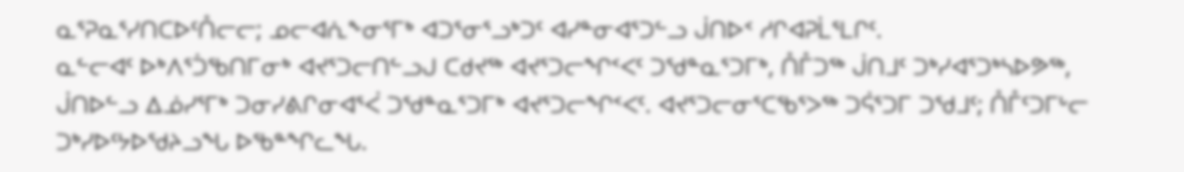ᓇᕐᕈᓇᕐᓯᑎᑕᐅᑦᑍᓕᓕ; ᓄᓕᐊᕇᖕᓂᕐᒥᒃ ᐊᑐᕐᓂᕐᓗᒃᑐᑦ ᐊᓯᓐᓂᐊᕐᑐᓪᓗ ᒎᑎᐅᑉ ᓱᒋᐊᕈᒫᕐᒪᒋᑦ.
ᓇᓪᓕᐊᑦ ᐅᒃᐱᕐᑑᖃᑎᒥᓂᒃ ᐊᔪᕐᑐᓕᑎᓪᓗᒍ ᑕᑯᔪᖅ ᐊᔪᕐᑐᓕᖏᑉᐸᑦ ᑐᖁᓐᓇᕐᑐᒥᒃ, ᑍᒤᑐᖅ ᒎᑎᒧᑦ ᑐᒃᓯᐊᕐᑐᒃᓴᐅᕗᖅ, ᒎᑎᐅᓪᓗ ᐃᓅᓯᕐᒥᒃ ᑐᓂᓯᕕᒋᓂᐊᕐᐹ ᑐᖁᓐᓇᕐᑐᒥᒃ ᐊᔪᕐᑐᓕᖏᑉᐸᑦ. ᐊᔪᕐᑐᓕᓂᕐᑕᖃᕐᐳᖅ ᑐᕌᕐᑐᒥ ᑐᖁᒧᑦ; ᑍᒤᑦᑐᒥᒡᓕ ᑐᒃᓯᐅᑦᔭᐅᖁᔨᓗᖓ ᐅᖃᓐᖏᓚᖓ.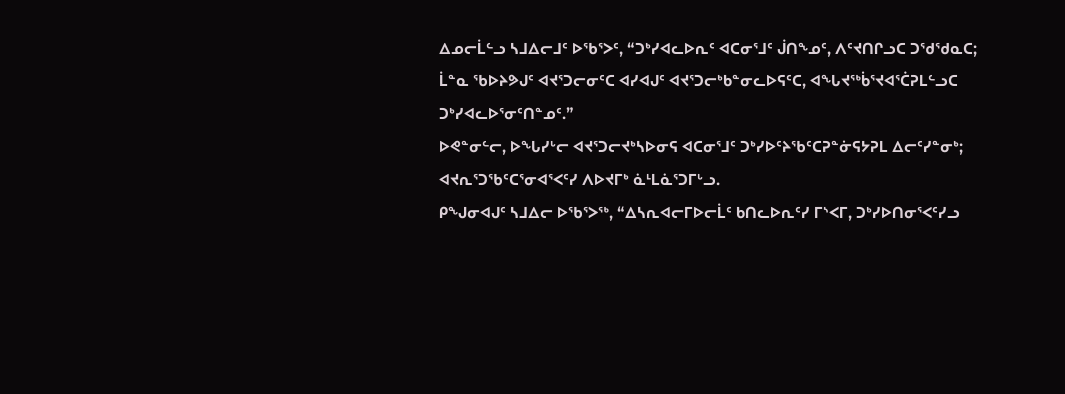ᐃᓄᓕᒫᓪᓗ ᓴᒧᐃᓕᒧᑦ ᐅᖃᕐᐳᑦ, “ᑐᒃᓯᐊᓚᐅᕆᑦ ᐊᑕᓂᕐᒧᑦ ᒎᑎᖕᓄᑦ, ᐱᑦᔪᑎᒋᓗᑕ ᑐᖁᖁᓇᑕ; ᒫᓐᓇ ᖃᐅᔨᕗᒍᑦ ᐊᔪᕐᑐᓕᓂᑦᑕ ᐊᓯᐊᒍᑦ ᐊᔪᕐᑐᓕᒃᑲᓐᓂᓚᐅᕋᑦᑕ, ᐊᖓᔪᖅᑳᕐᔪᐊᕐᑖᕈᒪᓪᓗᑕ ᑐᒃᓯᐊᓚᐅᕐᓂᑦᑎᓐᓄᑦ.”
ᐅᕙᓐᓂᓪᓕ, ᐅᖓᓯᒡᓕ ᐊᔪᕐᑐᓕᔪᒃᓴᐅᓂᕋ ᐊᑕᓂᕐᒧᑦ ᑐᒃᓯᐅᑦᔨᖃᑦᑕᕈᓐᓃᕋᔭᕈᒪ ᐃᓕᑦᓯᓐᓂᒃ; ᐊᔪᕆᕐᑐᖃᑦᑕᕐᓂᐊᕐᐸᑦᓯ ᐱᐅᔪᒥᒃ ᓈᒻᒪᓈᕐᑐᒥᒡᓗ.
ᑭᖑᓂᐊᒍᑦ ᓴᒧᐃᓕ ᐅᖃᕐᐳᖅ, “ᐃᓴᕆᐊᓕᒥᐅᓕᒫᑦ ᑲᑎᓚᐅᕆᑦᓯ ᒥᔅᐸᒥ, ᑐᒃᓯᐅᑎᓂᕐᐸᑦᓯᓗ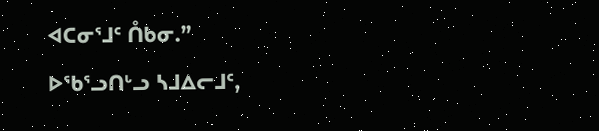ᐊᑕᓂᕐᒧᑦ ᑍᑲᓂ.”
ᐅᖃᕐᓗᑎᒡᓗ ᓴᒧᐃᓕᒧᑦ,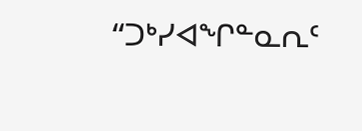“ᑐᒃᓯᐊᖏᓐᓇᕆᑦ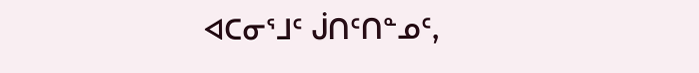ᐊᑕᓂᕐᒧᑦ ᒎᑎᑦᑎᓐᓄᑦ,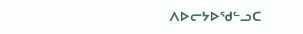ᐱᐅᓕᔭᐅᖁᓪᓗᑕ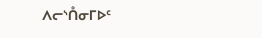ᐱᓕᔅᑍᓂᒥᐅᑦ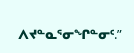ᐱᔪᓐᓇᕐᓂᖏᓐᓂᑦ.”